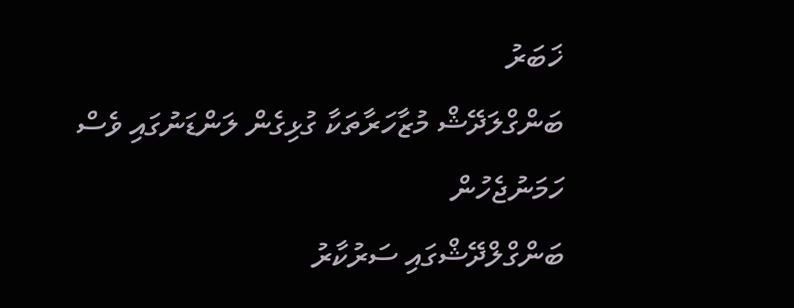ޚަބަރު
ބަންގްލަދޭޝް މުޒާހަރާތަކާ ގުޅިގެން ލަންޑަނުގައި ވެސް ހަމަނުޖެހުން
ބަންގްލްދޭޝްގައި ސަރުކާރު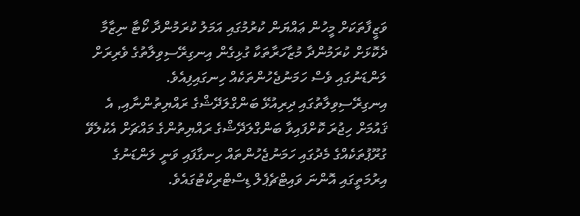ވަޒީފާތަކަށް މީހުން ޢައްޔަން ކުރުމުގައި އަމަލު ކުރަމުންދާ ކޯޓާ ނިޒާމާ ދެކޮޅަށް ކުރަމުންދާ މުޒާހަރާތަކާ ގުޅިގެން އިނގިރޭސިވިލާތުގެ ވެރިރަށް ލަންޑަނުގައި ވެސް ހަމަނުޖެހުންތަކެއް ހިނގައިފިއެވެ. އިނގިރޭސިވިލާތުގައި ދިރިއުޅޭ ބަންގްލަދޭޝްގެ ރައްޔިތުންނާއި, އެ ޤައުމަށް ހިޖުރަ ކޮށްފައިވާ ބަންގްލަދޭޝްގެ ރައްޔިތުންގެ މައްޗަށް އެކުލެވޭ ގުރޫޕުތަކެއްގެ މެދުގައި ހަމަނުޖެހުންތައް ހިނގާފައި ވަނީ ލަންޑަނުގެ އިރުމަތީގައި އޮންނަ ވައިޓްޗެޕެލް ޑިސްޓްރިކްޓުގައެވެ.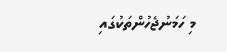މި ހަމަނުޖެހުންތަކުގައި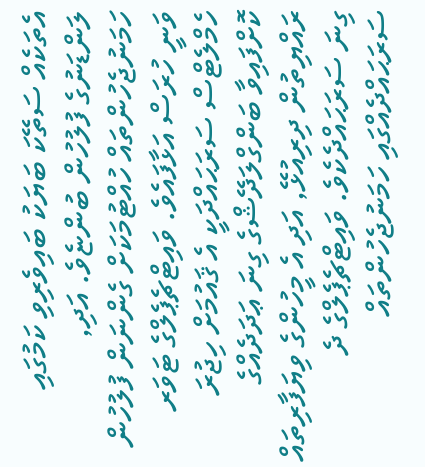އެތަކެއް ސަތޭކަ ބަޔަކު ބައިވެރިވި ކަމުގައި ލަންޑަނުގެ ފުލުހުން ބުންޏެވެ. އަދި, ހަމަނުޖެހުންތައް ހުއްޓުމަކަށް ގެންނަން ފުލުހުން ވަނީ ހުރަސް އަޅާފައެވެ. ވައިޓްޗެޕެލްގެ ޓަވަރ ހެމްލެޓްސް ސަރަޙައްދަކީ އެ ޤައުމަށް ހިޖުރަ ކޮށްފައިވާ ބަންގްލަދޭޝްގެ ގިނަ ޢަދަދެއްގެ ރައްޔިތުން ދިރިއުޅޭ, އަދި އެ މީހުންގެ ވިޔަފާރިތައް ގިނަ ސަރަޙައްދެކެވެ. ވައިޓްޗެޕެލްގެ ދެ ސަރަޙައްދެއްގައި ހަމަނުޖެހުންތައް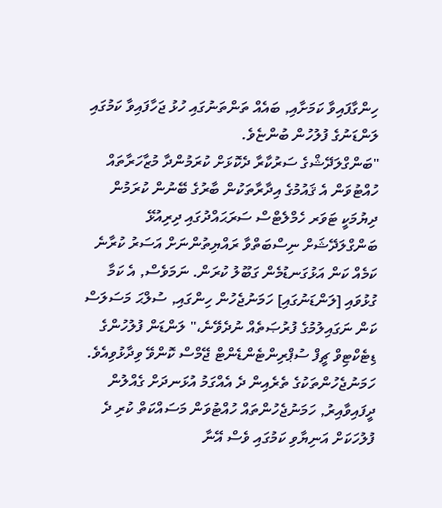ހިންގާފައިވާ ކަމަށާއި, ބައެއް ތަންތަނުގައި ހުޅު ޖަހާފައިވާ ކަމުގައި ލަންޑަނުގެ ފުލުހުން ބުންޏެވެ.
"ބަންގްލަދޭޝްގެ ސަރުކާރާ ދެކޮޅަށް ކުރަމުންދާ މުޒާހަރާތައް ހުއްޓުވަން އެ ޤައުމުގެ އިދާރާތަކުން ބާރުގެ ބޭނުން ކުރަމުން ދިޔުމަކީ ޓަވަރ ހެމްލެޓްސް ސަރަޙައްދުގައި ދިރިއުޅޭ ބަންގްލަދޭޝަށް ނިސްބަތްވާ ރައްޔިތުންނަށް އަސަރު ކުރާނެ ކަމެއް ކަން އަޅުގަނޑުމެން ގަބޫލު ކުރަން. ނަމަވެސް, އެ ކަމާ ގުޅުވައި [ލަންޑަނުގައި] ހަމަނުޖެހުން ހިންގައި, ސުލްޙަ މަސަލަސް ކަން ނަގައިލުމުގެ ފުރުޞަތެއް ނުދެވޭނެ،" ލަންޑަން ފުލުހުންގެ ޑިޓެކްޓިވް ޗީފް ސުޕްރިންޓެންޑެންޓް ޖޭމްސް ކޮންވޭ ވިދާޅުވިއެވެ.
ހަމަނުޖެހުންތަކުގެ ތެރެއިން ދެ އެއްގަމު އުޅަނދަށް ގެއްލުން ދީފައިވާއިރު, ހަމަނުޖެހުންތައް ހުއްޓުވަން މަސައްކަތް ކުރި ދެ ފުލުހަކަށް އަނިޔާވި ކަމުގައި ވެސް އޭނާ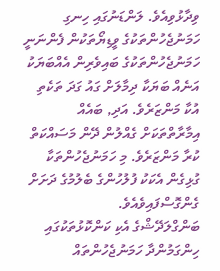ވިދާޅުވިއެވެ. ލަންޑަނުގައި ހިނގި ހަމަނުޖެހުންތަކުގެ ވީޑިޔޯތަކުން ފެންނަނީ ހަމަނުޖެހުންތަކުގެ ބައިވެރިން އެއްބަޔަކު އަނެއް ބަޔަކާ ދިމާލަށް ގައު ގަދަ ތަކެތި އުކާ މަންޒަރެވެ. އަދި, ބައެއް އިމާރާތްތަކަށް ގެއްލުން ދޭން މަސައްކަތް ކުރާ މަންޒަރެވެ. މި ހަމަނުޖެހުންތަކާ ގުޅިގެން އެކަކު ފުލުހުންގެ ބެލުމުގެ ދަށަށް ގެންގޮސްފައިވެއެވެ.
ބަންގްލަދޭޝްގެ އެކި ކަންކޮޅުތަކުގައި ހިންގަމުންދާ ހަމަނުޖެހުންތައް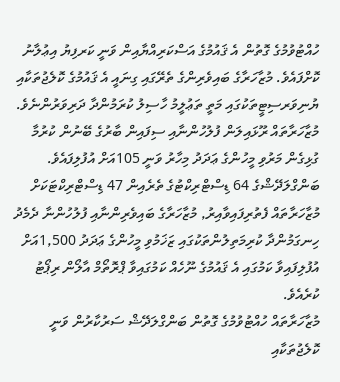ހުއްޓުވުމުގެ ގޮތުން އެ ޤައުމުގެ އަސްކަރިއްޔާއިން ވަނީ ކަރފިޔު އިޢުލާނު ކޮށްފައެވެ. މުޒާހަރާގެ ބައިވެރިންގެ ތެރޭގައި ގިނައީ އެ ޤައުމުގެ ކޮލެޖުތަކާއި ޔުނިވަރސިޓީތަކުގައި މަތީ ތަޢުލީމު ހާސިލު ކުރަމުންދާ ދަރިވަރުންނެވެ. މުޒާހަރާތައް ރޫޅައިލަން ފުލުހުންނާއި ސިފައިން ބާރުގެ ބޭނުން ކުރުމާ ގުޅިގެން މަރުވި މީހުންގެ ޢަދަދު މިހާރު ވަނީ 105އަށް އުފުލިފައެވެ.
ބަންގްލަދޭޝްގެ 64 ޑިސްޓްރިކްޓުގެ ތެރެއިން 47 ޑިސްޓްރިކްޓަކަށް މުޒާހަރާތައް ފެތުރިފައިވާއިރު, މުޒާހަރާގެ ބައިވެރިންނާއި ފުލުހުންނާ ދެމެދު ހިނގަމުންދާ ކުރިމަތިލުންތަކުގައި ޒަޚަމުވި މީހުންގެ ޢަދަދު 1,500އަށް އުފުލިފައިވާ ކަމުގައި އެ ޤައުމުގެ ނޫހެއް ކަމުގައިވާ ޕްރޮތޯމް އާލޯން ރިޕޯޓު ކުރެއެވެ.
މުޒާހަރާތައް ހުއްޓުވުމުގެ ގޮތުން ބަންގްލަދޭޝް ސަރުކާރުން ވަނީ ކޮލެޖުތަކާއި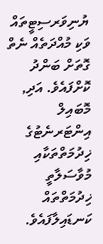ޔުނިވަރސިޓީތައް ވަކި މުއްދަތެއް ނެތް ގޮތަށް ބަންދު ކޮށްފައެވެ. އަދި, މޮބައިލް އިންޓަރނެޓުގެ ޚިދުމަތްތަކާއި މުވާސަލާތީ ޚިދުމަތްތައް ކަނޑައިލާފައެވެ.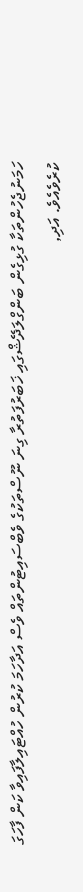ހަމަނުޖެހުންތަކާ ގުޅިގެން ބަންގްލަދޭޝްގައި ޚަބަރުފަތުރާ ގިނަ ނޫސްތަކުގެ ވެބްސައިޓުންތައް ވެސް އަދާހަމަ ކުރުން ހުއްޓައިލާފައިވާ ކަން ފާހަގަ ކުރެވެއެވެ. އަދި,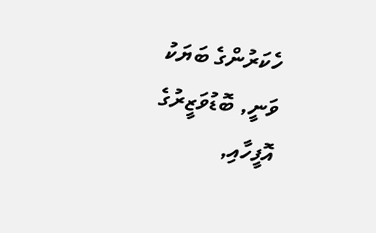ހެކަރުންގެ ބަޔަކު ވަނީ, ބޮޑުވަޒީރުގެ އޮފީހާއި,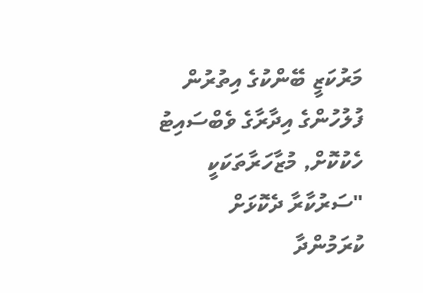މަރުކަޒީ ބޭންކުގެ އިތުރުން ފުލުހުންގެ އިދާރާގެ ވެބްސައިޓު ހެކުކޮށް, މުޒާހަރާތަކަކީ "ސަރުކާރާ ދެކޮޅަށް ކުރަމުންދާ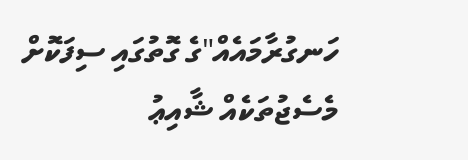ހަނގުރާމައެއް"ގެ ގޮތުގައި ސިފަކޮށް މެސެޖުތަކެއް ޝާއިޢު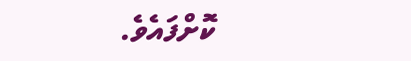ކޮށްފައެވެ.